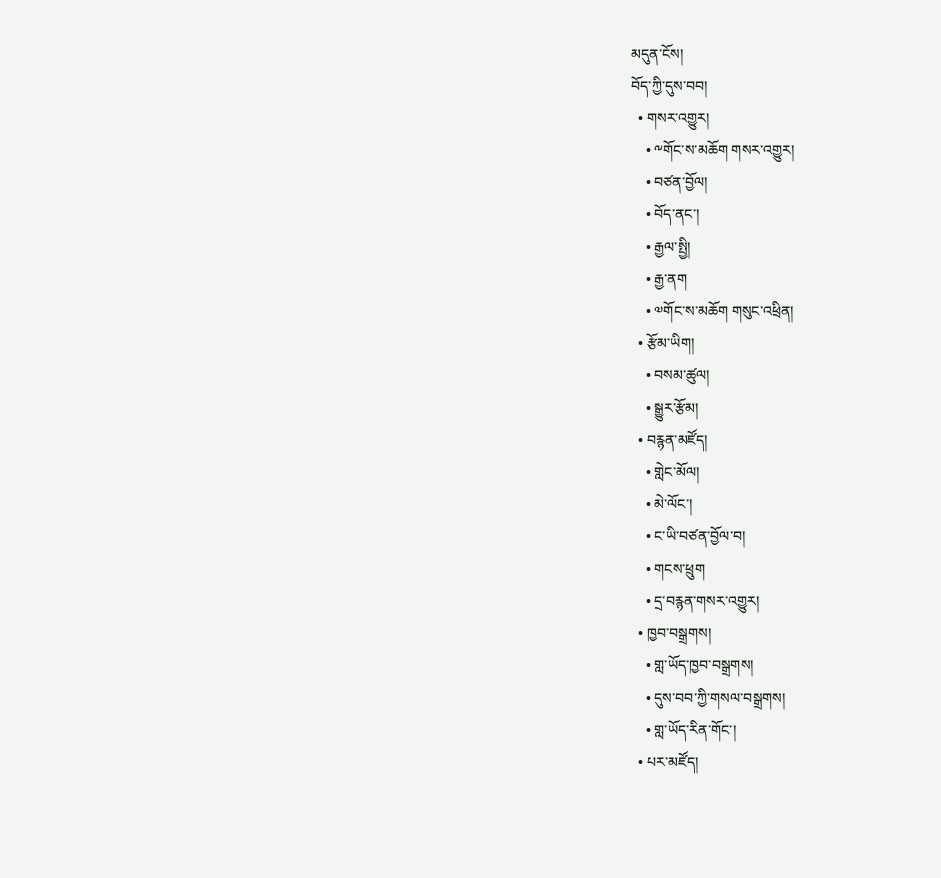མདུན་ངོས།
བོད་ཀྱི་དུས་བབ།
  • གསར་འགྱུར།
    • ༸གོང་ས་མཆོག གསར་འགྱུར།
    • བཙན་བྱོལ།
    • བོད་ནང་།
    • རྒྱལ་སྤྱི།
    • རྒྱ་ནག
    • ༧གོང་ས་མཆོག གསུང་འཕྲིན།
  • རྩོམ་ཡིག།
    • བསམ་ཚུལ།
    • སྒྱུར་རྩོམ།
  • བརྙན་མཛོད།
    • གླེང་མོལ།
    • མེ་ལོང་།
    • ང་ཡི་བཙན་བྱོལ་བ།
    • གངས་ཕྲུག
    • དྲ་བརྙན་གསར་འགྱུར།
  • ཁྱབ་བསྒྲགས།
    • གླ་ཡོད་ཁྱབ་བསྒྲགས།
    • དུས་བབ་ཀྱི་གསལ་བསྒྲགས།
    • གླ་ཡོད་རིན་གོང་།
  • པར་མཛོད།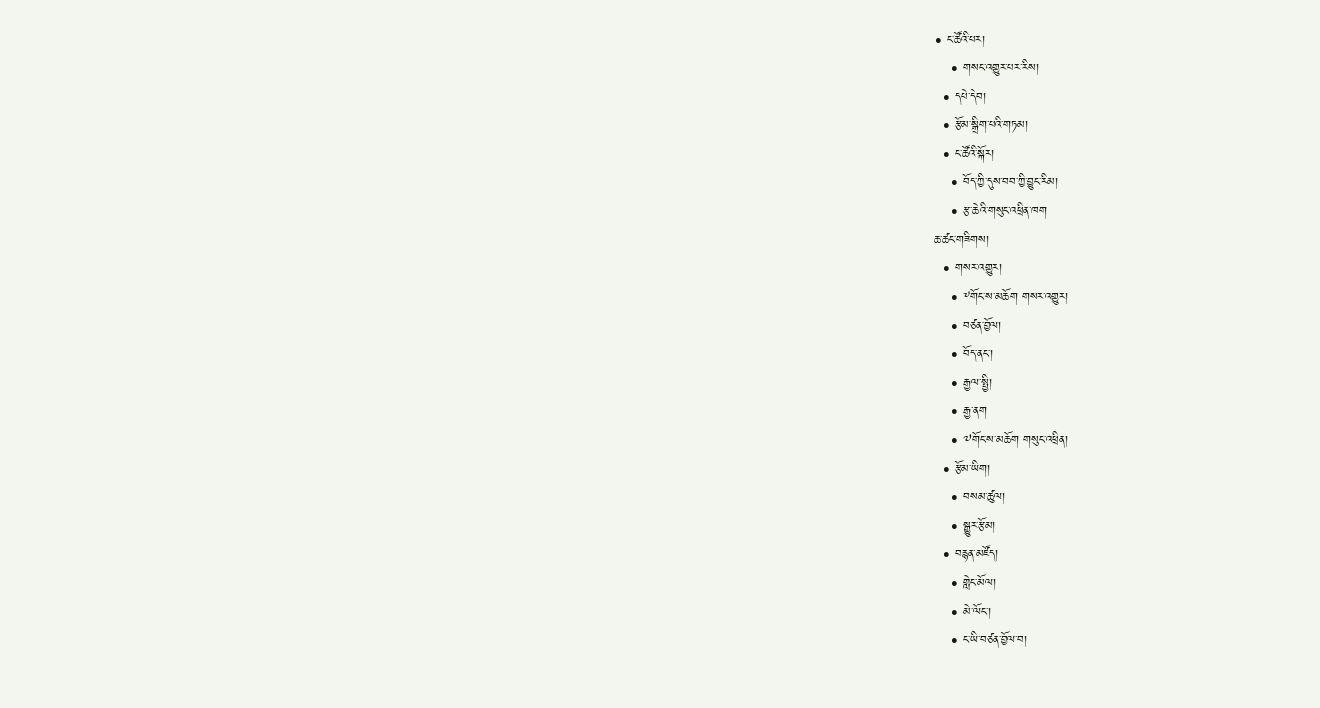• ང་ཚོའི་པར།
    • གསང་འགྱུར་པར་རིས།
  • དཔེ་དེབ།
  • རྩོམ་སྒྲིག་པའི་གཏམ།
  • ང་ཚོའི་སྐོར།
    • བོད་ཀྱི་དུས་བབ་ཀྱི་བྱུང་རིམ།
    • རྩ་ཆེའི་གསུང་འཕྲིན་ཁག
ཆ་ཚང་གཟིགས།
  • གསར་འགྱུར།
    • ༸གོང་ས་མཆོག གསར་འགྱུར།
    • བཙན་བྱོལ།
    • བོད་ནང་།
    • རྒྱལ་སྤྱི།
    • རྒྱ་ནག
    • ༧གོང་ས་མཆོག གསུང་འཕྲིན།
  • རྩོམ་ཡིག།
    • བསམ་ཚུལ།
    • སྒྱུར་རྩོམ།
  • བརྙན་མཛོད།
    • གླེང་མོལ།
    • མེ་ལོང་།
    • ང་ཡི་བཙན་བྱོལ་བ།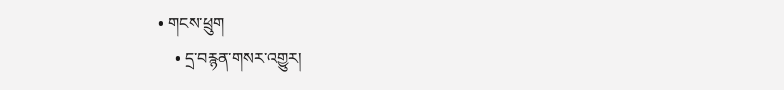• གངས་ཕྲུག
    • དྲ་བརྙན་གསར་འགྱུར།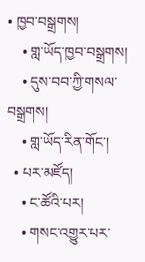• ཁྱབ་བསྒྲགས།
    • གླ་ཡོད་ཁྱབ་བསྒྲགས།
    • དུས་བབ་ཀྱི་གསལ་བསྒྲགས།
    • གླ་ཡོད་རིན་གོང་།
  • པར་མཛོད།
    • ང་ཚོའི་པར།
    • གསང་འགྱུར་པར་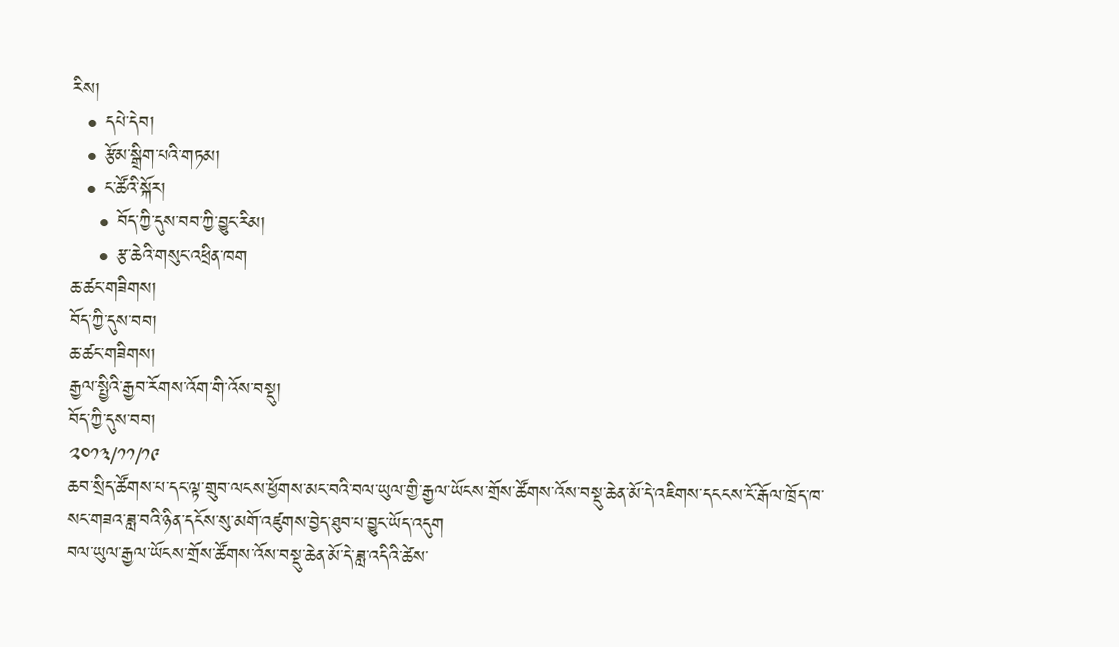རིས།
  • དཔེ་དེབ།
  • རྩོམ་སྒྲིག་པའི་གཏམ།
  • ང་ཚོའི་སྐོར།
    • བོད་ཀྱི་དུས་བབ་ཀྱི་བྱུང་རིམ།
    • རྩ་ཆེའི་གསུང་འཕྲིན་ཁག
ཆ་ཚང་གཟིགས།
བོད་ཀྱི་དུས་བབ།
ཆ་ཚང་གཟིགས།
རྒྱལ་སྤྱིའི་རྒྱབ་རོགས་འོག་གི་འོས་བསྡུ།
བོད་ཀྱི་དུས་བབ།
༢༠༡༣/༡༡/༡༩
ཆབ་སྲིད་ཚོགས་པ་དང་ལྟ་གྲུབ་ལངས་ཕྱོགས་མང་བའི་བལ་ཡུལ་གྱི་རྒྱལ་ཡོངས་གྲོས་ཚོགས་འོས་བསྡུ་ཆེན་མོ་དེ་འཇིགས་དངངས་ངོ་རྒོལ་ཁྲོད་ཁ་སང་གཟའ་ཟླ་བའི་ཉིན་དངོས་སུ་མགོ་འཛུགས་བྱེད་ཐུབ་པ་བྱུང་ཡོད་འདུག
བལ་ཡུལ་རྒྱལ་ཡོངས་གྲོས་ཚོགས་འོས་བསྡུ་ཆེན་མོ་དེ་ཟླ་འདིའི་ཚེས་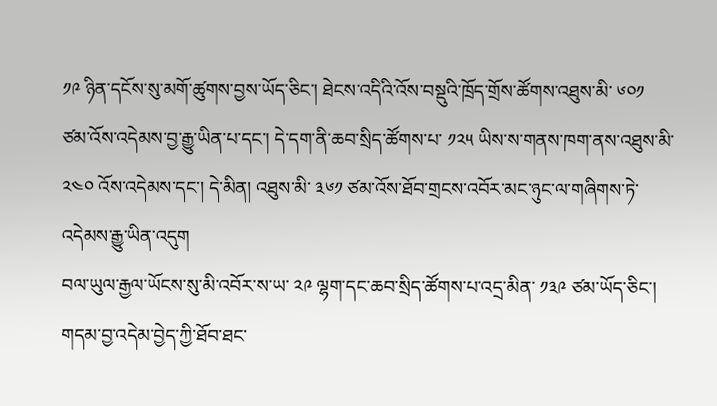༡༩ ཉིན་དངོས་སུ་མགོ་ཚུགས་བྱས་ཡོད་ཅིང་། ཐེངས་འདིའི་འོས་བསྡུའི་ཁྲོད་གྲོས་ཚོགས་འཐུས་མི་ ༦༠༡ ཙམ་འོས་འདེམས་བྱ་རྒྱུ་ཡིན་པ་དང་། དེ་དག་ནི་ཆབ་སྲིད་ཚོགས་པ་ ༡༢༥ ཡིས་ས་གནས་ཁག་ནས་འཐུས་མི་ ༢༤༠ འོས་འདེམས་དང་། དེ་མིན། འཐུས་མི་ ༣༦༡ ཙམ་འོས་ཐོབ་གྲངས་འབོར་མང་ཉུང་ལ་གཞིགས་ཏེ་འདེམས་རྒྱུ་ཡིན་འདུག
བལ་ཡུལ་རྒྱལ་ཡོངས་སུ་མི་འབོར་ས་ཡ་ ༢༩ ལྷག་དང་ཆབ་སྲིད་ཚོགས་པ་འདྲ་མིན་ ༡༣༩ ཙམ་ཡོད་ཅིང་། གདམ་བྱ་འདེམ་བྱེད་ཀྱི་ཐོབ་ཐང་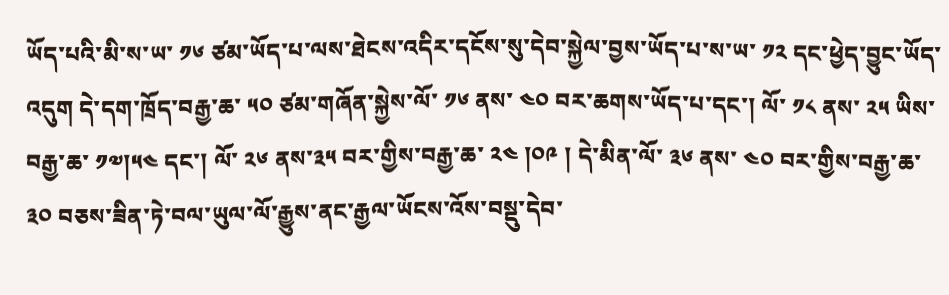ཡོད་པའི་མི་ས་ཡ་ ༡༦ ཙམ་ཡོད་པ་ལས་ཐེངས་འདིར་དངོས་སུ་དེབ་སྐྱེལ་བྱས་ཡོད་པ་ས་ཡ་ ༡༢ དང་ཕྱེད་བྱུང་ཡོད་འདུག དེ་དག་ཁྲོད་བརྒྱ་ཆ་ ༥༠ ཙམ་གཞོན་སྐྱེས་ལོ་ ༡༦ ནས་ ༤༠ བར་ཆགས་ཡོད་པ་དང་། ལོ་ ༡༨ ནས་ ༢༥ ཡིས་བརྒྱ་ཆ་ ༡༧།༥༤ དང་། ལོ་ ༢༦ ནས་༣༥ བར་གྱིས་བརྒྱ་ཆ་ ༢༤ །༠༩ ། དེ་མིན་ལོ་ ༣༦ ནས་ ༤༠ བར་གྱིས་བརྒྱ་ཆ་ ༣༠ བཅས་ཟིན་ཏེ་བལ་ཡུལ་ལོ་རྒྱུས་ནང་རྒྱལ་ཡོངས་འོས་བསྡུ་དེབ་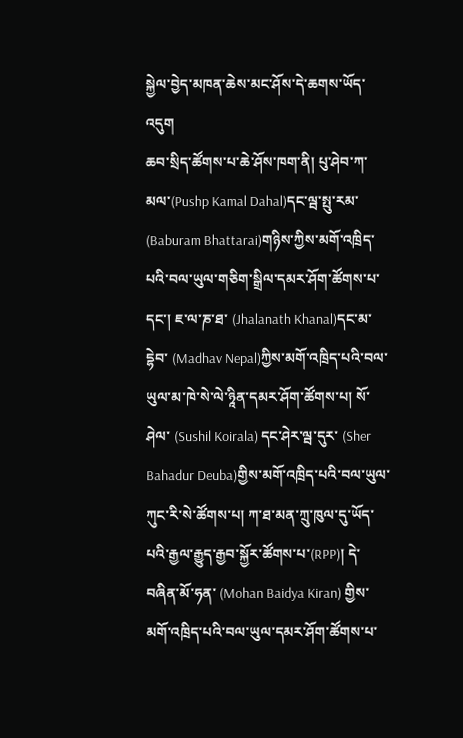སྐྱེལ་བྱེད་མཁན་ཆེས་མང་ཤོས་དེ་ཆགས་ཡོད་འདུག
ཆབ་སྲིད་ཚོགས་པ་ཆེ་ཤོས་ཁག་ནི། པུ་ཤེབ་ཀ་མལ་(Pushp Kamal Dahal)དང་ལྦ་སྤུ་རམ་ (Baburam Bhattarai)གཉིས་ཀྱིས་མགོ་འཁྲིད་པའི་བལ་ཡུལ་གཅིག་སྒྲིལ་དམར་ཤོག་ཚོགས་པ་དང་། ཇ་ལ་ཎ་ཐ་ (Jhalanath Khanal)དང་མ་དྷེབ་ (Madhav Nepal)ཀྱིས་མགོ་འཁྲིད་པའི་བལ་ཡུལ་མ་ཁེ་སེ་ལེ་ཉཱིན་དམར་ཤོག་ཚོགས་པ། སོ་ཤེལ་ (Sushil Koirala) དང་ཤེར་ལྦ་དུར་ (Sher Bahadur Deuba)གྱིས་མགོ་འཁྲིད་པའི་བལ་ཡུལ་ཀུང་རི་སེ་ཚོགས་པ། ཀ་ཐ་མན་ཀྲུ་ཁུལ་དུ་ཡོད་པའི་རྒྱལ་རྒྱུད་རྒྱབ་སྐྱོར་ཚོགས་པ་(RPP)། དེ་བཞིན་མོ་ཧན་ (Mohan Baidya Kiran) གྱིས་མགོ་འཁྲིད་པའི་བལ་ཡུལ་དམར་ཤོག་ཚོགས་པ་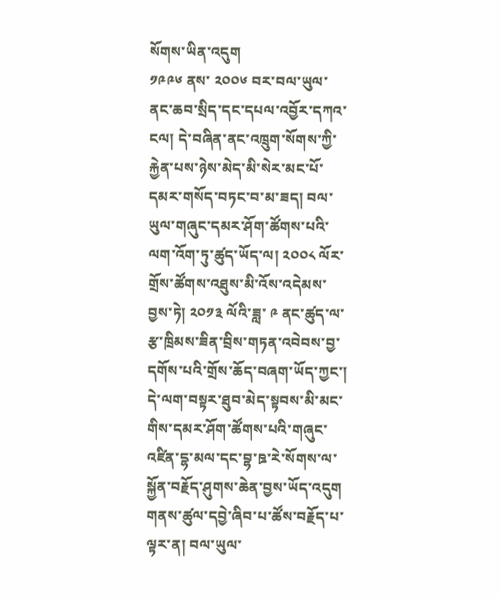སོགས་ཡིན་འདུག
༡༩༩༦ ནས་ ༢༠༠༦ བར་བལ་ཡུལ་ནང་ཆབ་སྲིད་དང་དཔལ་འབྱོར་དཀའ་ངལ། དེ་བཞིན་ནང་འཁྲུག་སོགས་ཀྱི་རྐྱེན་པས་ཉེས་མེད་མི་སེར་མང་པོ་དམར་གསོད་བཏང་བ་མ་ཟད། བལ་ཡུལ་གཞུང་དམར་ཤོག་ཚོགས་པའི་ལག་འོག་ཏུ་ཚུད་ཡོད་ལ། ༢༠༠༨ ལོར་གྲོས་ཚོགས་འཐུས་མི་འོས་འདེམས་བྱས་ཏེ། ༢༠༡༣ ལོའི་ཟླ་ ༩ ནང་ཚུད་ལ་རྩ་ཁྲིམས་ཟིན་བྲིས་གཏན་འབེབས་བྱ་དགོས་པའི་གྲོས་ཆོད་བཞག་ཡོད་ཀྱང་། དེ་ལག་བསྟར་ཐུབ་མེད་སྟབས་མི་མང་གིས་དམར་ཤོག་ཚོགས་པའི་གཞུང་འཛིན་དྷ་མལ་དང་བྷ་ཋ་རེ་སོགས་ལ་སྐྱོན་བརྗོད་ཤུགས་ཆེན་བྱས་ཡོད་འདུག
གནས་ཚུལ་དབྱེ་ཞིབ་པ་ཚོས་བརྗོད་པ་ལྟར་ན། བལ་ཡུལ་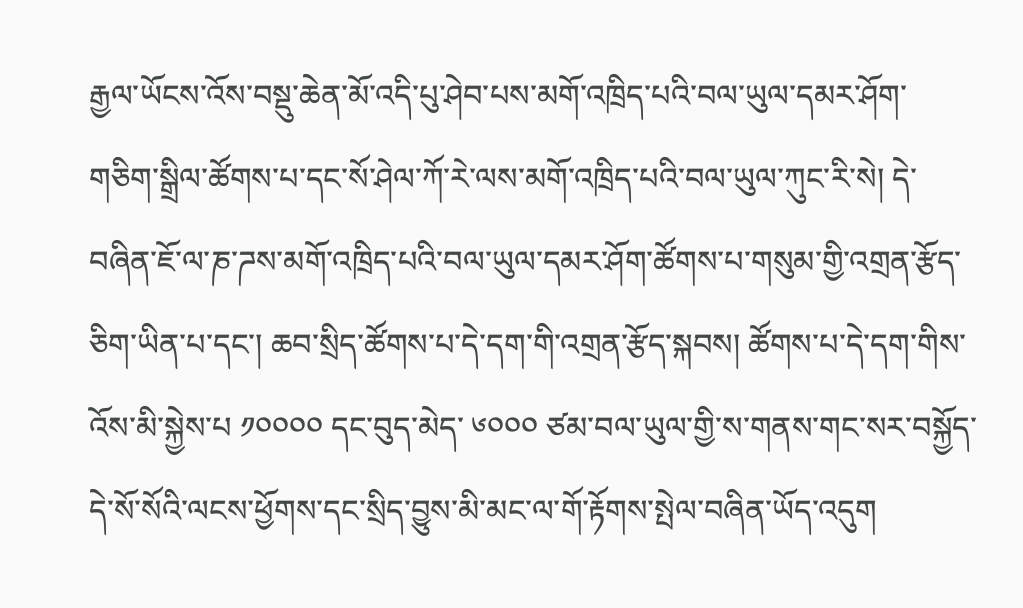རྒྱལ་ཡོངས་འོས་བསྡུ་ཆེན་མོ་འདི་པུ་ཤེབ་པས་མགོ་འཁྲིད་པའི་བལ་ཡུལ་དམར་ཤོག་གཅིག་སྒྲིལ་ཚོགས་པ་དང་སོ་ཤེལ་ཀོ་རེ་ལས་མགོ་འཁྲིད་པའི་བལ་ཡུལ་ཀུང་རི་སེ། དེ་བཞིན་ཇོ་ལ་ཎ་ཌས་མགོ་འཁྲིད་པའི་བལ་ཡུལ་དམར་ཤོག་ཚོགས་པ་གསུམ་གྱི་འགྲན་རྩོད་ཅིག་ཡིན་པ་དང་། ཆབ་སྲིད་ཚོགས་པ་དེ་དག་གི་འགྲན་རྩོད་སྐབས། ཚོགས་པ་དེ་དག་གིས་འོས་མི་སྐྱེས་པ ༡༠༠༠༠ དང་བུད་མེད་ ༦༠༠༠ ཙམ་བལ་ཡུལ་གྱི་ས་གནས་གང་སར་བསྐྱོད་དེ་སོ་སོའི་ལངས་ཕྱོགས་དང་སྲིད་བྱུས་མི་མང་ལ་གོ་རྟོགས་སྤེལ་བཞིན་ཡོད་འདུག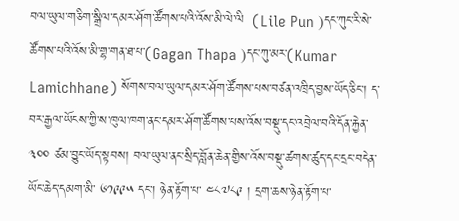བལ་ཡུལ་གཅིག་སྒྲིལ་དམར་ཤོག་ཚོགས་པའི་འོས་མི་ལེ་ལི  (Lile Pun )དང་ཀུང་རི་སེ་ཚོགས་པའི་འོས་མི་གྷ་གན་ཐ་པ་(Gagan Thapa )དང་ཀུ་མར་(Kumar Lamichhane) སོགས་བལ་ཡུལ་དམར་ཤོག་ཚོགས་པས་བཙན་འཁྲིད་བྱས་ཡོད་ཅིང་། ད་བར་རྒྱལ་ཡོངས་ཀྱི་ས་ཁུལ་ཁག་ནང་དམར་ཤོག་ཚོགས་པས་འོས་བསྡུ་དང་འབྲེལ་བའི་དོན་རྐྱེན་ ༣༠༠ ཙམ་བྱུང་ཡོད་སྟབས། བལ་ཡུལ་ནང་སྲིད་བློན་ཆེན་གྱིས་འོས་བསྡུ་ཚགས་ཚུད་དང་དྲང་བདེན་ཡོང་ཆེད་དམག་མི་ ༦༡༩༩༥ དང་། ཉེན་རྟོག་པ་ ༤༨༧༨༩ ། དྲག་ཆས་ཉེན་རྟོག་པ་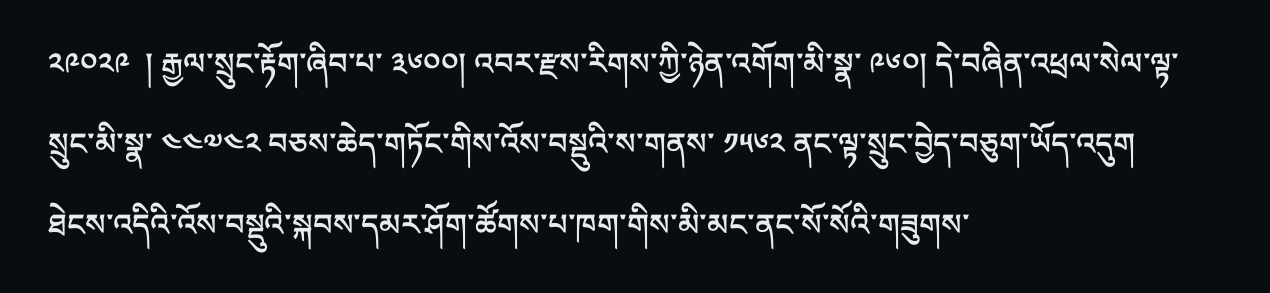༢༩༠༢༩  ། རྒྱལ་སྲུང་རྟོག་ཞིབ་པ་ ༣༦༠༠། འབར་རྫས་རིགས་ཀྱི་ཉེན་འགོག་མི་སྣ་ ༩༦༠། དེ་བཞིན་འཕྲལ་སེལ་ལྟ་སྲུང་མི་སྣ་ ༤༤༧༤༢ བཅས་ཆེད་གཏོང་གིས་འོས་བསྡུའི་ས་གནས་ ༡༥༦༢ ནང་ལྟ་སྲུང་བྱེད་བཅུག་ཡོད་འདུག
ཐེངས་འདིའི་འོས་བསྡུའི་སྐབས་དམར་ཤོག་ཚོགས་པ་ཁག་གིས་མི་མང་ནང་སོ་སོའི་གཟུགས་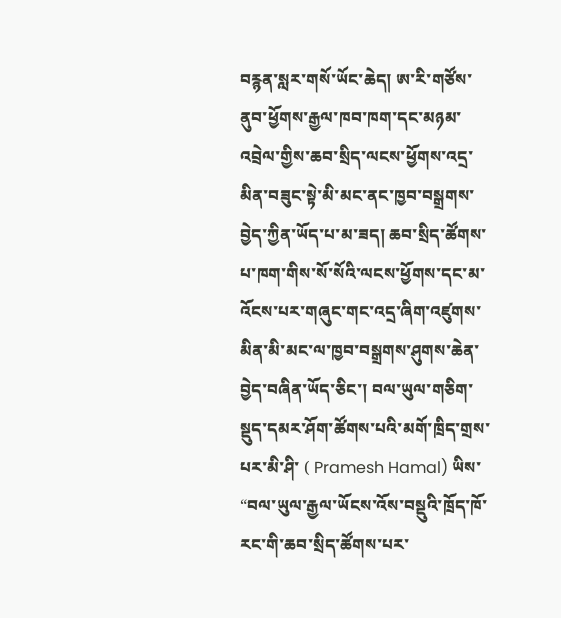བརྙན་སླར་གསོ་ཡོང་ཆེད། ཨ་རི་གཙོས་ནུབ་ཕྱོགས་རྒྱལ་ཁབ་ཁག་དང་མཉམ་འབྲེལ་གྱིས་ཆབ་སྲིད་ལངས་ཕྱོགས་འདྲ་མིན་བཟུང་སྟེ་མི་མང་ནང་ཁྱབ་བསྒྲགས་བྱེད་ཀྱིན་ཡོད་པ་མ་ཟད། ཆབ་སྲིད་ཚོགས་པ་ཁག་གིས་སོ་སོའི་ལངས་ཕྱོགས་དང་མ་འོངས་པར་གཞུང་གང་འདྲ་ཞིག་འཛུགས་མིན་མི་མང་ལ་ཁྱབ་བསྒྲགས་ཤུགས་ཆེན་བྱེད་བཞིན་ཡོད་ཅིང་། བལ་ཡུལ་གཅིག་སྡུད་དམར་ཤོག་ཚོགས་པའི་མགོ་ཁྲིད་གྲས་པར་མི་ཤི་ ( Pramesh Hamal) ཡིས་ “བལ་ཡུལ་རྒྱལ་ཡོངས་འོས་བསྡུའི་ཁྲོད་ཁོ་རང་གི་ཆབ་སྲིད་ཚོགས་པར་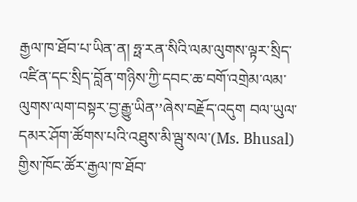རྒྱལ་ཁ་ཐོབ་པ་ཡིན་ན། ཧྥ་རན་སིའི་ལམ་ལུགས་ལྟར་སྲིད་འཛིན་དང་སྲིད་བློན་གཉིས་ཀྱི་དབང་ཆ་བགོ་འགྲེམ་ལམ་ལུགས་ལག་བསྟར་བྱ་རྒྱུ་ཡིན’’ཞེས་བརྗོད་འདུག བལ་ཡུལ་དམར་ཤོག་ཚོགས་པའི་འཐུས་མི་ལྦུ་སལ་(Ms. Bhusal) གྱིས་ཁོང་ཚོར་རྒྱལ་ཁ་ཐོབ་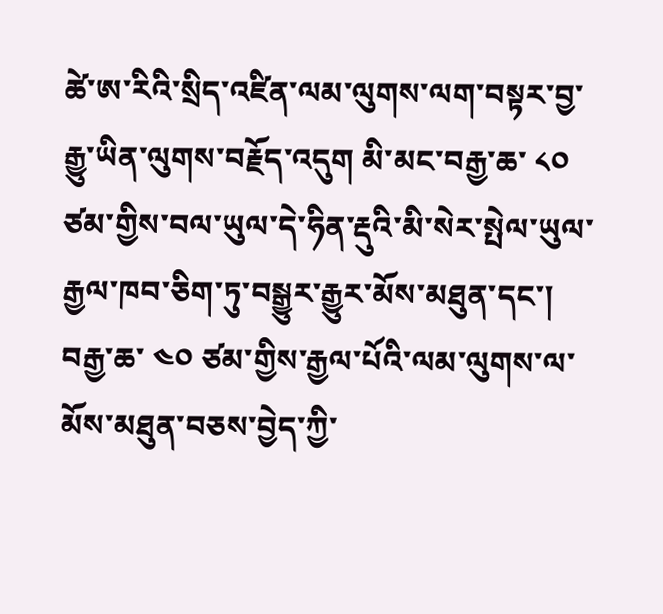ཚེ་ཨ་རིའི་སྲིད་འཛིན་ལམ་ལུགས་ལག་བསྟར་བྱ་རྒྱུ་ཡིན་ལུགས་བརྗོད་འདུག མི་མང་བརྒྱ་ཆ་ ༨༠ ཙམ་གྱིས་བལ་ཡུལ་དེ་ཧིན་རྡུའི་མི་སེར་སྤེལ་ཡུལ་རྒྱལ་ཁབ་ཅིག་ཏུ་བསྒྱུར་རྒྱུར་མོས་མཐུན་དང་། བརྒྱ་ཆ་ ༤༠ ཙམ་གྱིས་རྒྱལ་པོའི་ལམ་ལུགས་ལ་མོས་མཐུན་བཅས་བྱེད་ཀྱི་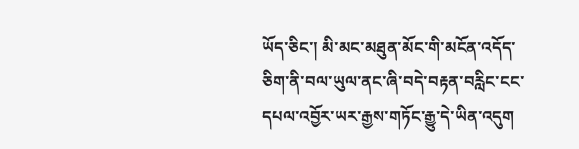ཡོད་ཅིང་། མི་མང་མཐུན་མོང་གི་མངོན་འདོད་ཅིག་ནི་བལ་ཡུལ་ནང་ཞི་བདེ་བརྟན་བརླིང་ངང་དཔལ་འབྱོར་ཡར་རྒྱས་གཏོང་རྒྱུ་དེ་ཡིན་འདུག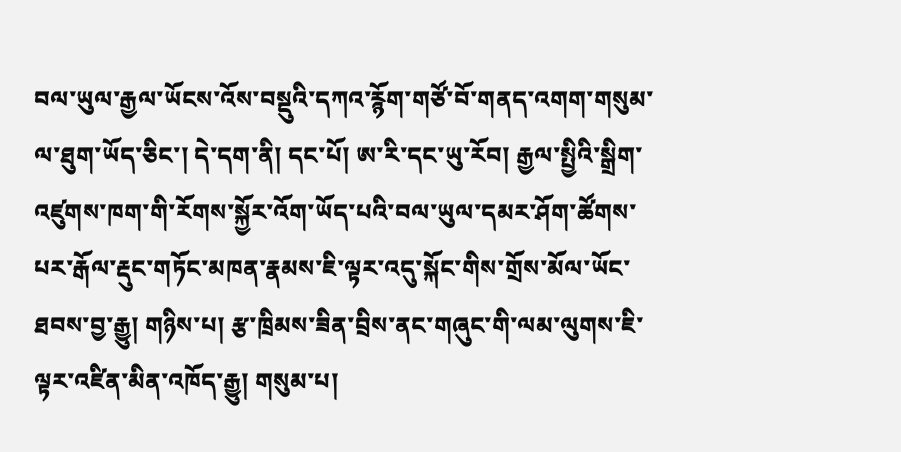བལ་ཡུལ་རྒྱལ་ཡོངས་འོས་བསྡུའི་དཀའ་རྙོག་གཙོ་བོ་གནད་འགག་གསུམ་ལ་ཐུག་ཡོད་ཅིང་། དེ་དག་ནི། དང་པོ། ཨ་རི་དང་ཡུ་རོབ། རྒྱལ་སྤྱིའི་སྒྲིག་འཛུགས་ཁག་གི་རོགས་སྐྱོར་འོག་ཡོད་པའི་བལ་ཡུལ་དམར་ཤོག་ཚོགས་པར་རྒོལ་རྡུང་གཏོང་མཁན་རྣམས་ཇི་ལྟར་འདུ་སྐོང་གིས་གྲོས་མོལ་ཡོང་ཐབས་བྱ་རྒྱུ། གཉིས་པ། རྩ་ཁྲིམས་ཟིན་བྲིས་ནང་གཞུང་གི་ལམ་ལུགས་ཇི་ལྟར་འཛིན་མིན་འཁོད་རྒྱུ། གསུམ་པ།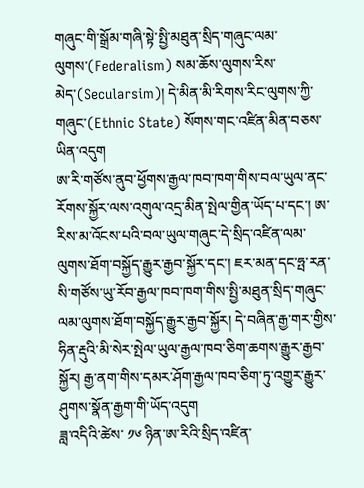གཞུང་གི་སྒྲོམ་གཞི་སྟེ་སྤྱི་མཐུན་སྲིད་གཞུང་ལམ་ལུགས་(Federalism) སམ་ཆོས་ལུགས་རིས་མེད་(Secularsim)། དེ་མིན་མི་རིགས་རིང་ལུགས་ཀྱི་གཞུང་(Ethnic State) སོགས་གང་འཛིན་མིན་བཅས་ཡིན་འདུག
ཨ་རི་གཙོས་ནུབ་ཕྱོགས་རྒྱལ་ཁབ་ཁག་གིས་བལ་ཡུལ་ནང་རོགས་སྐྱོར་ལས་འགུལ་འདྲ་མིན་སྤེལ་གྱིན་ཡོད་པ་དང་། ཨ་རིས་མ་འོངས་པའི་བལ་ཡུལ་གཞུང་དེ་སྲིད་འཛིན་ལམ་ལུགས་ཐོག་བསྐྱོད་རྒྱུར་རྒྱབ་སྐྱོར་དང་། ཇར་མན་དང་ཧྤ་རན་སི་གཙོས་ཡུ་རོབ་རྒྱལ་ཁབ་ཁག་གིས་སྤྱི་མཐུན་སྲིད་གཞུང་ལམ་ལུགས་ཐོག་བསྐྱོད་རྒྱུར་རྒྱབ་སྐྱོར། དེ་བཞིན་རྒྱ་གར་གྱིས་ཧིན་རྡུའི་མི་སེར་སྤེལ་ཡུལ་རྒྱལ་ཁབ་ཅིག་ཆགས་རྒྱུར་རྒྱབ་སྐྱོར། རྒྱ་ནག་གིས་དམར་ཤོག་རྒྱལ་ཁབ་ཅིག་ཏུ་འགྱུར་རྒྱུར་ཤུགས་སྣོན་རྒྱག་གི་ཡོད་འདུག
ཟླ་འདིའི་ཚེས་ ༡༦ ཉིན་ཨ་རིའི་སྲིད་འཛིན་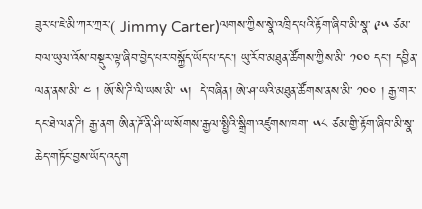ཟུར་པ་ཇེ་མི་ཀར་ཀྲར་( Jimmy Carter)ལགས་ཀྱིས་སྣེ་འཁྲིད་པའི་རྟོག་ཞིབ་མི་སྣ་ ༩༥ ཙམ་བལ་ཡུལ་འོས་བསྡུར་ལྟ་ཞིབ་བྱེད་པར་བསྐྱོད་ཡོད་པ་དང་། ཡུ་རོབ་མཐུན་ཚོགས་ཀྱིས་མི་ ༡༠༠ དང་། དབྱིན་ལན་ནས་མི་ ༤ ། ཨོ་སི་ཌི་ལི་ཡས་མི་ ༥།  དེ་བཞིན། ཨེ་ཤ་ཡའི་མཐུན་ཚོགས་ནས་མི་ ༡༠༠ ། རྒྱ་གར་དང་ཐེ་ལན་ཌི། རྒྱ་ནག ཨིན་ཌོ་ནི་ཤི་ཡ་སོགས་རྒྱལ་སྤྱིའི་སྒྲིག་འཛུགས་ཁག་ ༥༨ ཙམ་གྱི་རྟོག་ཞིབ་མི་སྣ་ཆེད་གཏོང་བྱས་ཡོད་འདུག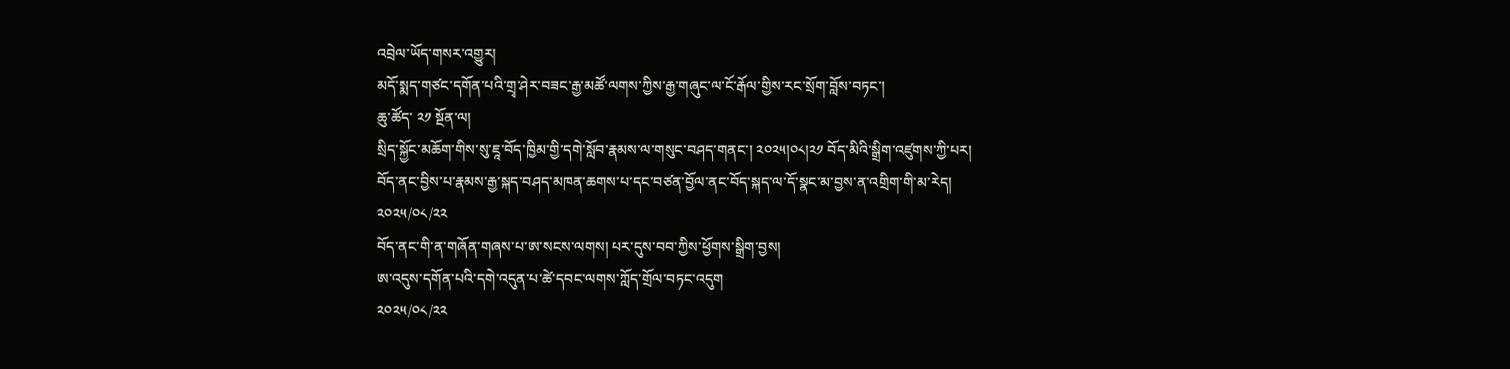འབྲེལ་ཡོད་གསར་འགྱུར།
མདོ་སྨད་གཙང་དགོན་པའི་གྲྭ་ཤེར་བཟང་རྒྱ་མཚོ་ལགས་ཀྱིས་རྒྱ་གཞུང་ལ་ངོ་རྒོལ་གྱིས་རང་སྲོག་བློས་བཏང་།
ཆུ་ཚོད་ ༢༡ སྔོན་ལ།
སྲིད་སྐྱོང་མཆོག་གིས་སུ་ཇཱ་བོད་ཁྱིམ་གྱི་དགེ་སློབ་རྣམས་ལ་གསུང་བཤད་གནང་། ༢༠༢༥།༠༨།༢༡ བོད་མིའི་སྒྲིག་འཛུགས་ཀྱི་པར།
བོད་ནང་བྱིས་པ་རྣམས་རྒྱ་སྐད་བཤད་མཁན་ཆགས་པ་དང་བཙན་བྱོལ་ནང་བོད་སྐད་ལ་དོ་སྣང་མ་བྱས་ན་འགྲིག་གི་མ་རེད།
༢༠༢༥/༠༨/༢༢
བོད་ནང་གི་ན་གཞོན་གཞས་པ་ཨ་སངས་ལགས། པར་དུས་བབ་ཀྱིས་ཕྱོགས་སྒྲིག་བྱས།
ཨ་འདུས་དགོན་པའི་དགེ་འདུན་པ་ཚེ་དབང་ལགས་ཀློད་གྲོལ་བཏང་འདུག
༢༠༢༥/༠༨/༢༢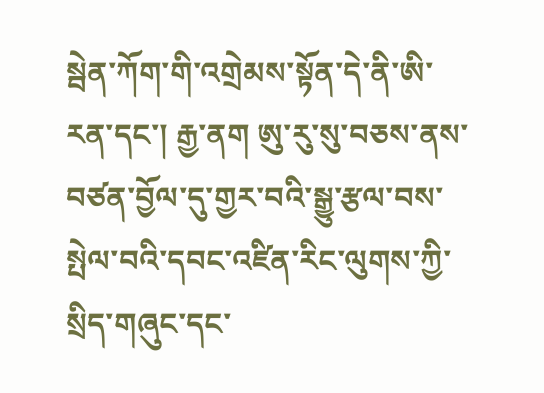སྦེན་ཀོག་གི་འགྲེམས་སྟོན་དེ་ནི་ཨི་རན་དང་། རྒྱ་ནག ཨུ་རུ་སུ་བཅས་ནས་བཙན་བྱོལ་དུ་གྱར་བའི་སྒྱུ་རྩལ་བས་སྤེལ་བའི་དབང་འཛིན་རིང་ལུགས་ཀྱི་སྲིད་གཞུང་དང་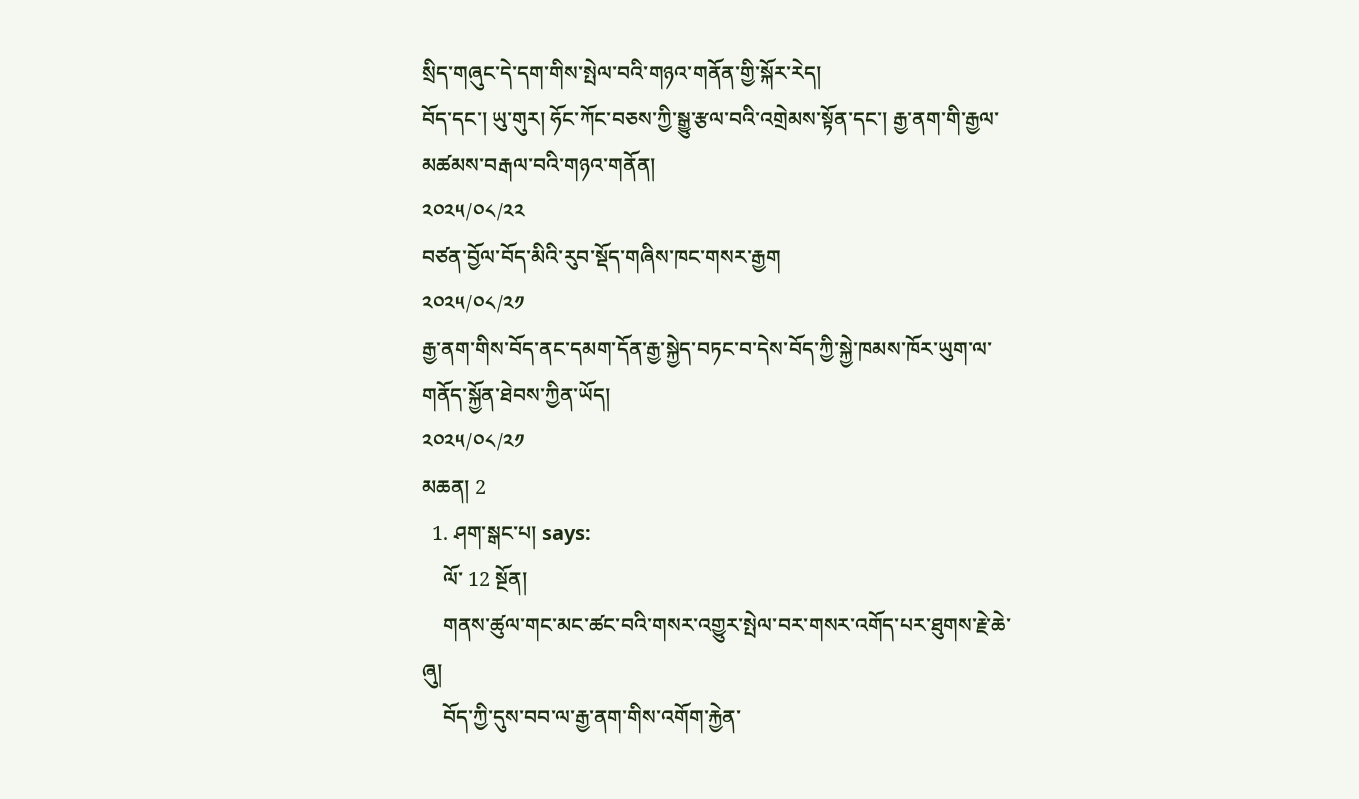སྲིད་གཞུང་དེ་དག་གིས་སྤེལ་བའི་གཉའ་གནོན་གྱི་སྐོར་རེད།
བོད་དང་། ཡུ་གུར། ཧོང་ཀོང་བཅས་ཀྱི་སྒྱུ་རྩལ་བའི་འགྲེམས་སྟོན་དང་། རྒྱ་ནག་གི་རྒྱལ་མཚམས་བརྒལ་བའི་གཉའ་གནོན།
༢༠༢༥/༠༨/༢༢
བཙན་བྱོལ་བོད་མིའི་རུབ་སྡོད་གཞིས་ཁང་གསར་རྒྱག
༢༠༢༥/༠༨/༢༡
རྒྱ་ནག་གིས་བོད་ནང་དམག་དོན་རྒྱ་སྐྱེད་བཏང་བ་དེས་བོད་ཀྱི་སྐྱེ་ཁམས་ཁོར་ཡུག་ལ་གནོད་སྐྱོན་ཐེབས་ཀྱིན་ཡོད།
༢༠༢༥/༠༨/༢༡
མཆན། 2
  1. ཤག་སྒང་པ། says:
    ལོ་ 12 སྔོན།
    གནས་ཚུལ་གང་མང་ཚང་བའི་གསར་འགྱུར་སྤེལ་བར་གསར་འགོད་པར་ཐུགས་རྗེ་ཆེ་ཞུ།
    བོད་ཀྱི་དུས་བབ་ལ་རྒྱ་ནག་གིས་འགོག་རྐྱེན་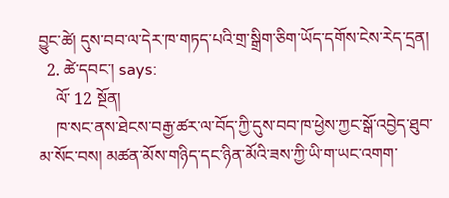བྱུང་ཚེ། དུས་བབ་ལ་དེར་ཁ་གཏད་པའི་གྲ་སྒྲིག་ཅིག་ཡོད་དགོས་ངེས་རེད་དྲན།
  2. ཚེ་དབང་། says:
    ལོ་ 12 སྔོན།
    ཁ་སང་ནས་ཐེངས་བརྒྱ་ཚར་ལ་བོད་ཀྱི་དུས་བབ་ཁ་ཕྱེས་ཀྱང་སྒོ་འབྱེད་ཐུབ་མ་སོང་བས། མཚན་མོས་གཉིད་དང་ཉིན་མོའི་ཟས་ཀྱི་ཡི་ག་ཡང་འགག་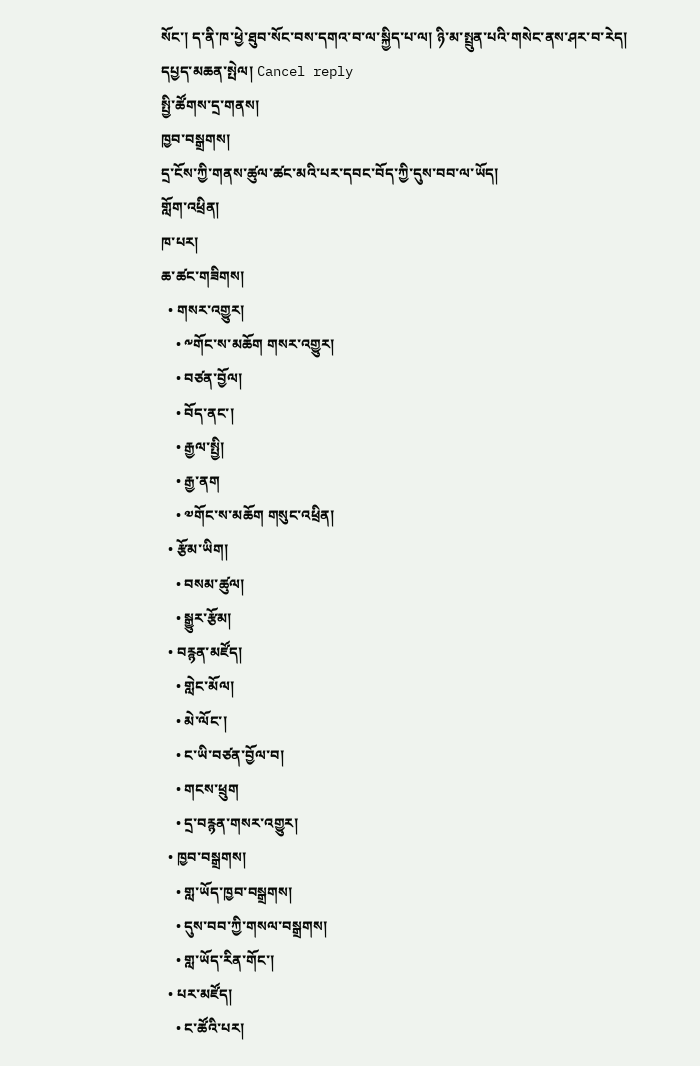སོང་། ད་ནི་ཁ་ཕྱེ་ཐུབ་སོང་བས་དགའ་བ་ལ་སྐྱིད་པ་ལ། ཉི་མ་སྤྲུན་པའི་གསེང་ནས་ཤར་བ་རེད།
དཔྱད་མཆན་སྤེལ། Cancel reply
སྤྱི་ཚོགས་དྲ་གནས།
ཁྱབ་བསྒྲགས།
དྲ་ངོས་ཀྱི་གནས་ཚུལ་ཚང་མའི་པར་དབང་བོད་ཀྱི་དུས་བབ་ལ་ཡོད།
གློག་འཕྲིན།
ཁ་པར།
ཆ་ཚང་གཟིགས།
  • གསར་འགྱུར།
    • ༸གོང་ས་མཆོག གསར་འགྱུར།
    • བཙན་བྱོལ།
    • བོད་ནང་།
    • རྒྱལ་སྤྱི།
    • རྒྱ་ནག
    • ༧གོང་ས་མཆོག གསུང་འཕྲིན།
  • རྩོམ་ཡིག།
    • བསམ་ཚུལ།
    • སྒྱུར་རྩོམ།
  • བརྙན་མཛོད།
    • གླེང་མོལ།
    • མེ་ལོང་།
    • ང་ཡི་བཙན་བྱོལ་བ།
    • གངས་ཕྲུག
    • དྲ་བརྙན་གསར་འགྱུར།
  • ཁྱབ་བསྒྲགས།
    • གླ་ཡོད་ཁྱབ་བསྒྲགས།
    • དུས་བབ་ཀྱི་གསལ་བསྒྲགས།
    • གླ་ཡོད་རིན་གོང་།
  • པར་མཛོད།
    • ང་ཚོའི་པར།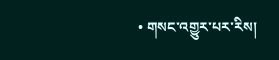• གསང་འགྱུར་པར་རིས།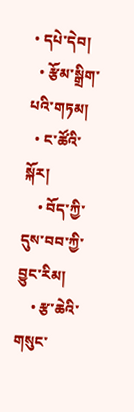• དཔེ་དེབ།
  • རྩོམ་སྒྲིག་པའི་གཏམ།
  • ང་ཚོའི་སྐོར།
    • བོད་ཀྱི་དུས་བབ་ཀྱི་བྱུང་རིམ།
    • རྩ་ཆེའི་གསུང་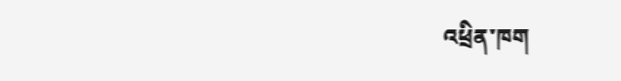འཕྲིན་ཁག